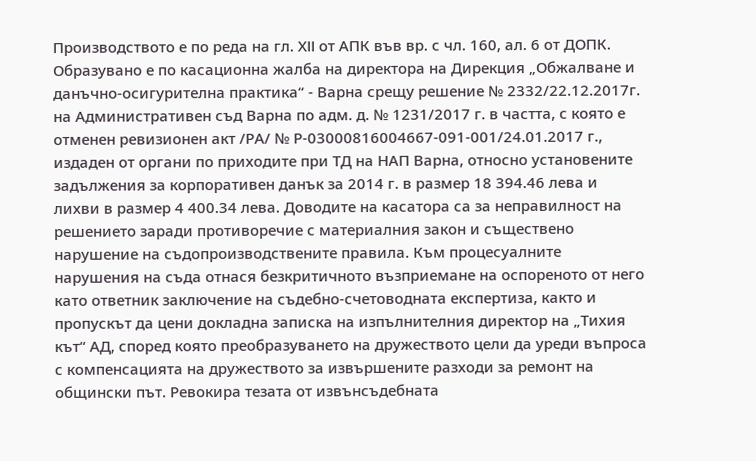Производството е по реда на гл. ХІІ от АПК във вр. с чл. 160, ал. 6 от ДОПК.
Образувано е по касационна жалба на директора на Дирекция „Обжалване и данъчно-осигурителна практика“ - Варна срещу решение № 2332/22.12.2017г. на Административен съд Варна по адм. д. № 1231/2017 г. в частта, с която е отменен ревизионен акт /РА/ № Р-03000816004667-091-001/24.01.2017 г., издаден от органи по приходите при ТД на НАП Варна, относно установените задължения за корпоративен данък за 2014 г. в размер 18 394.46 лева и лихви в размер 4 400.34 лева. Доводите на касатора са за неправилност на решението заради противоречие с материалния закон и съществено нарушение на съдопроизводствените правила. Към процесуалните нарушения на съда отнася безкритичното възприемане на оспореното от него като ответник заключение на съдебно-счетоводната експертиза, както и пропускът да цени докладна записка на изпълнителния директор на „Тихия кът“ АД, според която преобразуването на дружеството цели да уреди въпроса с компенсацията на дружеството за извършените разходи за ремонт на общински път. Ревокира тезата от извънсъдебната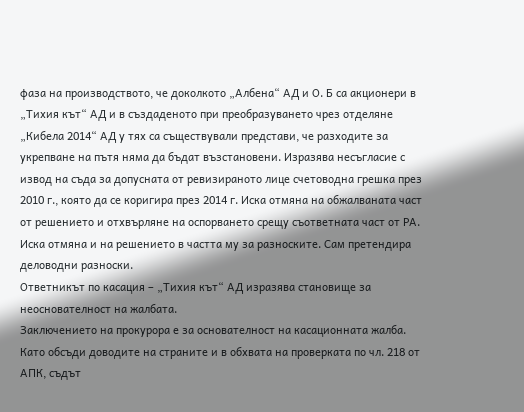фаза на производството, че доколкото „Албена“ АД и О. Б са акционери в „Тихия кът“ АД и в създаденото при преобразуването чрез отделяне „Кибела 2014“ АД у тях са съществували представи, че разходите за укрепване на пътя няма да бъдат възстановени. Изразява несъгласие с извод на съда за допусната от ревизираното лице счетоводна грешка през 2010 г., която да се коригира през 2014 г. Иска отмяна на обжалваната част от решението и отхвърляне на оспорването срещу съответната част от РА. Иска отмяна и на решението в частта му за разноските. Сам претендира деловодни разноски.
Ответникът по касация – „Тихия кът“ АД изразява становище за неоснователност на жалбата.
Заключението на прокурора е за основателност на касационната жалба.
Като обсъди доводите на страните и в обхвата на проверката по чл. 218 от АПК, съдът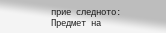прие следното:
Предмет на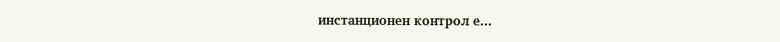инстанционен контрол е...